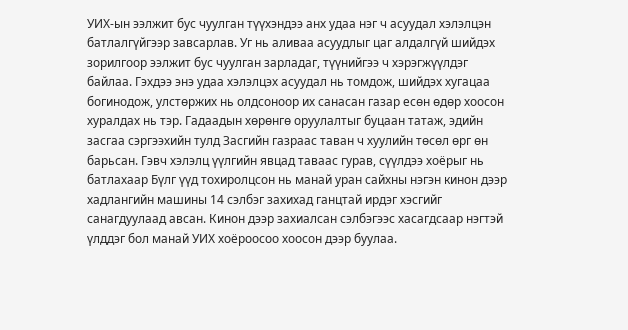УИХ-ын ээлжит бус чуулган түүхэндээ анх удаа нэг ч асуудал хэлэлцэн батлалгүйгээр завсарлав. Уг нь аливаа асуудлыг цаг алдалгүй шийдэх зорилгоор ээлжит бус чуулган зарладаг, түүнийгээ ч хэрэгжүүлдэг байлаа. Гэхдээ энэ удаа хэлэлцэх асуудал нь томдож, шийдэх хугацаа богинодож, улстөржих нь олдсоноор их санасан газар есөн өдөр хоосон хуралдах нь тэр. Гадаадын хөрөнгө оруулалтыг буцаан татаж, эдийн засгаа сэргээхийн тулд Засгийн газраас таван ч хуулийн төсөл өрг өн барьсан. Гэвч хэлэлц үүлгийн явцад таваас гурав, сүүлдээ хоёрыг нь батлахаар Бүлг үүд тохиролцсон нь манай уран сайхны нэгэн кинон дээр хадлангийн машины 14 сэлбэг захихад ганцтай ирдэг хэсгийг санагдуулаад авсан. Кинон дээр захиалсан сэлбэгээс хасагдсаар нэгтэй үлддэг бол манай УИХ хоёроосоо хоосон дээр буулаа.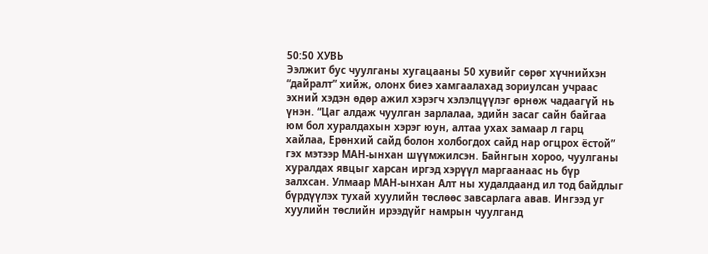50:50 ХУВЬ
Ээлжит бус чуулганы хугацааны 50 хувийг сөрөг хүчнийхэн “дайралт” хийж, олонх биеэ хамгаалахад зориулсан учраас эхний хэдэн өдөр ажил хэрэгч хэлэлцүүлэг өрнөж чадаагүй нь үнэн. “Цаг алдаж чуулган зарлалаа, эдийн засаг сайн байгаа юм бол хуралдахын хэрэг юун, алтаа ухах замаар л гарц хайлаа, Ерөнхий сайд болон холбогдох сайд нар огцрох ёстой” гэх мэтээр МАН-ынхан шүүмжилсэн. Байнгын хороо, чуулганы хуралдах явцыг харсан иргэд хэрүүл маргаанаас нь бүр залхсан. Улмаар МАН-ынхан Алт ны худалдаанд ил тод байдлыг бүрдүүлэх тухай хуулийн төслөөс завсарлага авав. Ингээд уг хуулийн төслийн ирээдүйг намрын чуулганд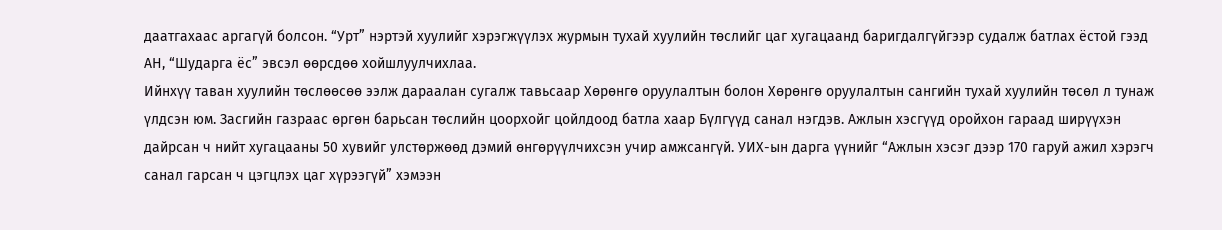даатгахаас аргагүй болсон. “Урт” нэртэй хуулийг хэрэгжүүлэх журмын тухай хуулийн төслийг цаг хугацаанд баригдалгүйгээр судалж батлах ёстой гээд АН, “Шударга ёс” эвсэл өөрсдөө хойшлуулчихлаа.
Ийнхүү таван хуулийн төслөөсөө ээлж дараалан сугалж тавьсаар Хөрөнгө оруулалтын болон Хөрөнгө оруулалтын сангийн тухай хуулийн төсөл л тунаж үлдсэн юм. Засгийн газраас өргөн барьсан төслийн цоорхойг цойлдоод батла хаар Бүлгүүд санал нэгдэв. Ажлын хэсгүүд оройхон гараад ширүүхэн дайрсан ч нийт хугацааны 50 хувийг улстөржөөд дэмий өнгөрүүлчихсэн учир амжсангүй. УИХ-ын дарга үүнийг “Ажлын хэсэг дээр 170 гаруй ажил хэрэгч санал гарсан ч цэгцлэх цаг хүрээгүй” хэмээн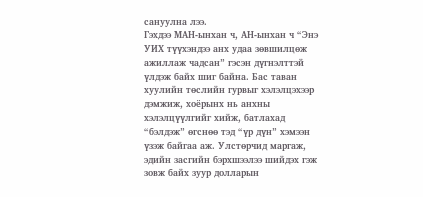сануулна лээ.
Гэхдээ МАН-ынхан ч, АН-ынхан ч “Энэ УИХ түүхэндээ анх удаа зөвшилцөж ажиллаж чадсан” гэсэн дүгнэлттэй үлдэж байх шиг байна. Бас таван хуулийн төслийн гурвыг хэлэлцэхээр дэмжиж, хоёрынх нь анхны хэлэлцүүлгийг хийж, батлахад “бэлдэж” өгснөө тэд “үр дүн” хэмээн үзэж байгаа аж. Улстөрчид маргаж, эдийн засгийн бэрхшээлээ шийдэх гэж зовж байх зуур долларын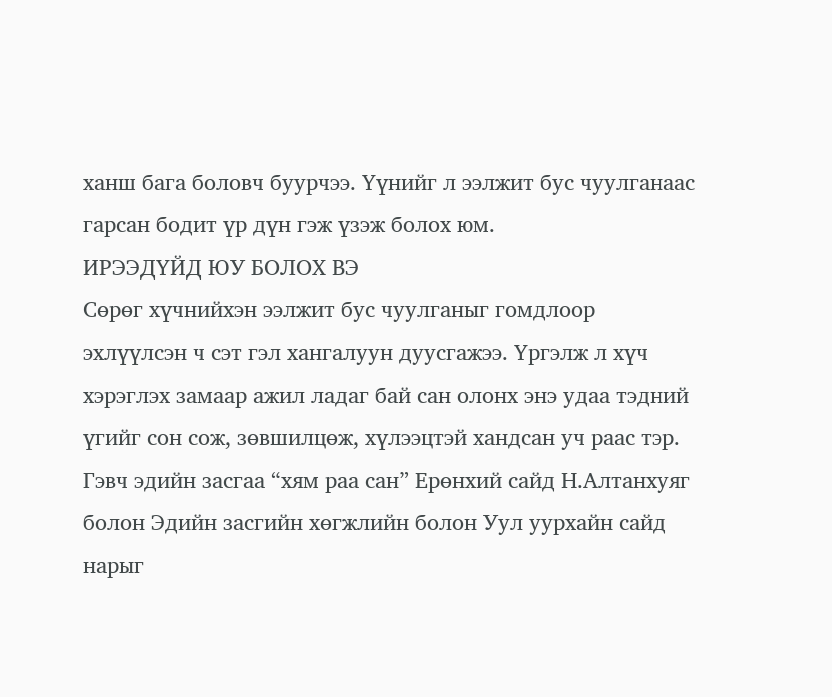ханш бага боловч буурчээ. Үүнийг л ээлжит бус чуулганаас гарсан бодит үр дүн гэж үзэж болох юм.
ИРЭЭДҮЙД ЮУ БОЛОХ ВЭ
Сөрөг хүчнийхэн ээлжит бус чуулганыг гомдлоор эхлүүлсэн ч сэт гэл хангалуун дуусгажээ. Үргэлж л хүч хэрэглэх замаар ажил ладаг бай сан олонх энэ удаа тэдний үгийг сон сож, зөвшилцөж, хүлээцтэй хандсан уч раас тэр. Гэвч эдийн засгаа “хям раа сан” Ерөнхий сайд Н.Алтанхуяг болон Эдийн засгийн хөгжлийн болон Уул уурхайн сайд нарыг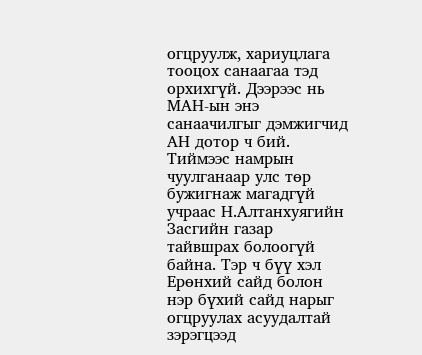огцруулж, хариуцлага тооцох санаагаа тэд орхихгүй. Дээрээс нь МАН-ын энэ санаачилгыг дэмжигчид АН дотор ч бий. Тиймээс намрын чуулганаар улс төр бужигнаж магадгүй учраас Н.Алтанхуягийн Засгийн газар тайвшрах болоогүй байна. Тэр ч бүү хэл Ерөнхий сайд болон нэр бүхий сайд нарыг огцруулах асуудалтай зэрэгцээд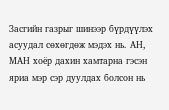Засгийн газрыг шинээр бүрдүүлэх асуудал сөхөгдөж мэдэх нь. АН, МАН хоёр дахин хамтарна гэсэн яриа мэр сэр дуулдах болсон нь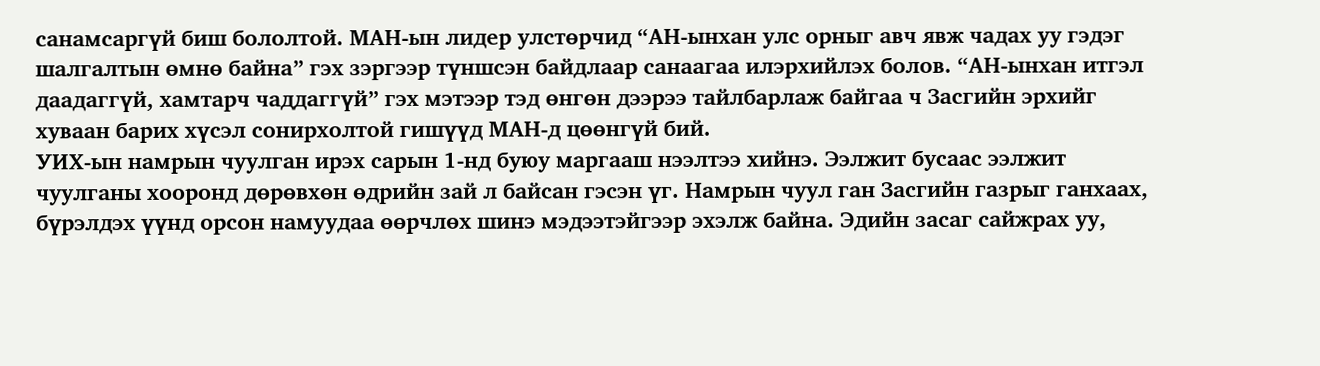санамсаргүй биш бололтой. МАН-ын лидер улстөрчид “АН-ынхан улс орныг авч явж чадах уу гэдэг шалгалтын өмнө байна” гэх зэргээр түншсэн байдлаар санаагаа илэрхийлэх болов. “АН-ынхан итгэл даадаггүй, хамтарч чаддаггүй” гэх мэтээр тэд өнгөн дээрээ тайлбарлаж байгаа ч Засгийн эрхийг хуваан барих хүсэл сонирхолтой гишүүд МАН-д цөөнгүй бий.
УИХ-ын намрын чуулган ирэх сарын 1-нд буюу маргааш нээлтээ хийнэ. Ээлжит бусаас ээлжит чуулганы хооронд дөрөвхөн өдрийн зай л байсан гэсэн үг. Намрын чуул ган Засгийн газрыг ганхаах, бүрэлдэх үүнд орсон намуудаа өөрчлөх шинэ мэдээтэйгээр эхэлж байна. Эдийн засаг сайжрах уу,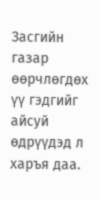Засгийн газар өөрчлөгдөх үү гэдгийг айсуй өдрүүдэд л харъя даа.